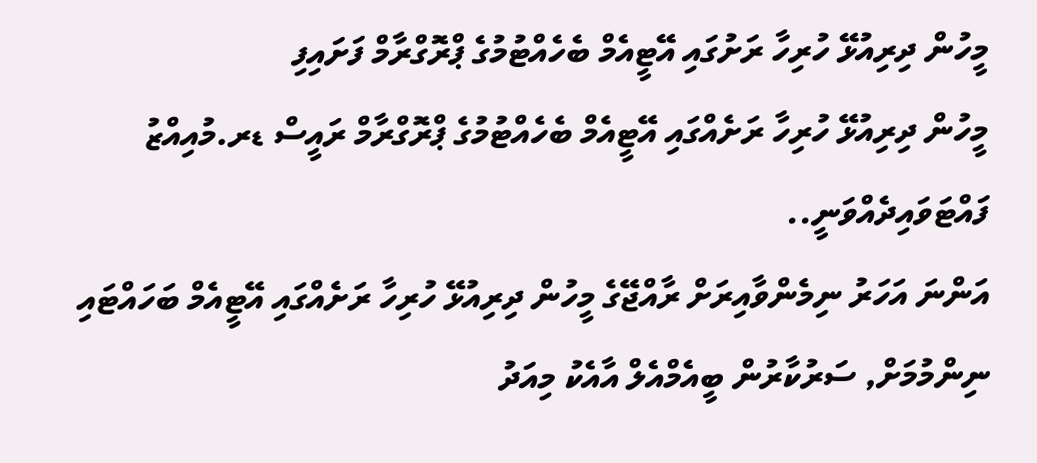މީހުން ދިރިއުޅޭ ހުރިހާ ރަށުގައި އޭޓީއެމް ބެހެއްޓުމުގެ ޕްރޮގްރާމް ފަށައިފި
މީހުން ދިރިއުޅޭ ހުރިހާ ރަށެއްގައި އޭޓީއެމް ބެހެއްޓުމުގެ ޕްރޮގްރާމް ރައީސް ޑރ.މުއިއްޒު ފައްޓަވައިދެއްވަނީ..
އަންނަ އަހަރު ނިމެންވާއިރަށް ރާއްޖޭގެ މީހުން ދިރިއުޅޭ ހުރިހާ ރަށެއްގައި އޭޓީއެމް ބަހައްޓައި ނިންމުމަށް, ސަރުކާރުން ބީއެމްއެލް އާއެކު މިއަދު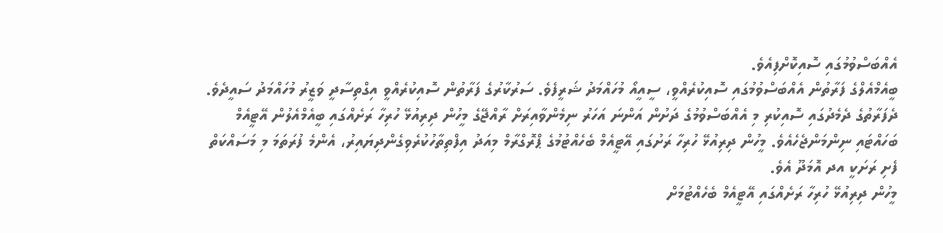އެއްބަސްވުމުގައި ސޮއިކޮށްފިއެވެ.
ބީއެމްއެލްގެ ފަރާތުން އެއްބަސްވުމުގައި ސޮއިކުރެއްވީ، ސީއީއޯ މުހައްމަދު ޝަރީފެވެ. ސަރުކާރުގެ ފަރާތުން ސޮއިކުރެއްވީ އިގްތިސާދީ ވަޒީރު މުހައްމަދު ސައީދެވެ.
ދެފަރާތުގެ ދެމެދުގައި ސޮއިކުރި މި އެއްބަސްވުމުގެ ދަށުން އަންނަ އަހަރު ނިމެންވާއިރަށް ރާއްޖޭގެ މީހުން ދިރިއުޅޭ ހުރިހާ ރަށެއްގައި ބީއެމްއެލުން އޭޓީއެމް ބަހައްޓައި ނިންމަންޖެހެއެވެ. މީހުން ދިރިއުޅޭ ހުރިހާ ރަށުގައި އޭޓީއެމް ބެހެއްޓުމުގެ ޕްރޮގްރާމް މިއަދު އިފްތިތާހުކުރެވިގެންދިޔައިރު، އެންމެ ފުރަތަމަ މި މަސައްކަތް ފެށި ރަށަކީ އދ އޮމަދޫ އެވެ.
މީހުން ދިރިއުޅޭ ހުރިހާ ރަށެއްގައި އޭޓީއެމް ބެހެއްޓުމަށް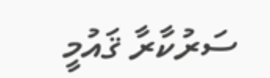ސަރުކާރާ ޤައުމީ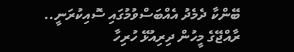ބޭންކާ ދެމެދު އެއްބަސްވުމުގައި ސޮއިކުރަނީ..
ރާއްޖޭގެ މީހުން ދިރިއުޅޭ ހުރިހާ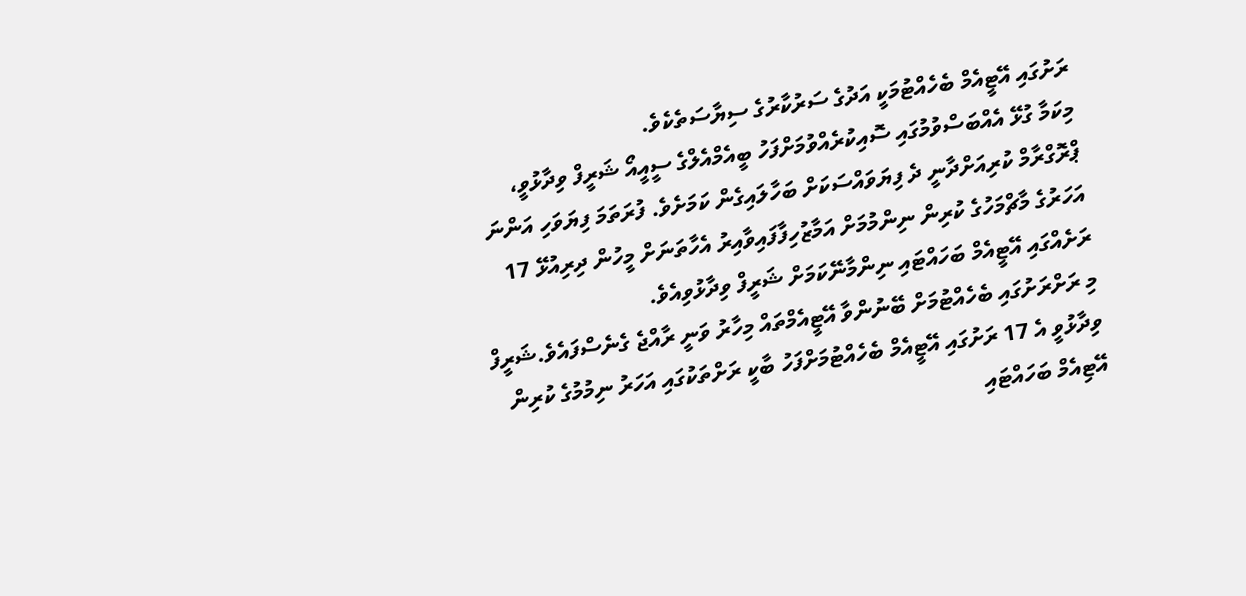ރަށުގައި އޭޓީއެމް ބެހެއްޓުމަކީ އަދުގެ ސަރުކާރުގެ ސިޔާސަތެކެވެ.
މިކަމާ ގުޅޭ އެއްބަސްވުމުގައި ސޮއިކުރެއްވުމަށްފަހު ބީއެމްއެލްގެ ސީއީއޯ ޝަރީފް ވިދާޅުވީ، ޕްރޮގްރާމް ކުރިއަށްދާނީ ދެ ފިޔަވައްސަކަށް ބަހާލައިގެން ކަމަށެވެ. ފުރަތަމަ ފިޔަވަހި އަންނަ އަހަރުގެ މާޗްމަހުގެ ކުރިން ނިންމުމަށް އަމާޒުހިފާފައިވާއިރު އެހާތަނަށް މީހުން ދިރިއުޅޭ 17 ރަށެއްގައި އޭޓީއެމް ބަހައްޓައި ނިންމާނޭކަމަށް ޝަރީފް ވިދާޅުވިއެވެ.
މި ރަށްރަށުގައި ބެހެއްޓުމަށް ބޭނުންވާ އޭޓީއެމްތައް މިހާރު ވަނީ ރާއްޖެ ގެނެސްފައެވެ.ޝަރީފް ވިދާޅުވީ އެ 17 ރަށުގައި އޭޓީއެމް ބެހެއްޓުމަށްފަހު ބާކީ ރަށްތަކުގައި އަހަރު ނިމުމުގެ ކުރިން އޭޓިއެމް ބަހައްޓައި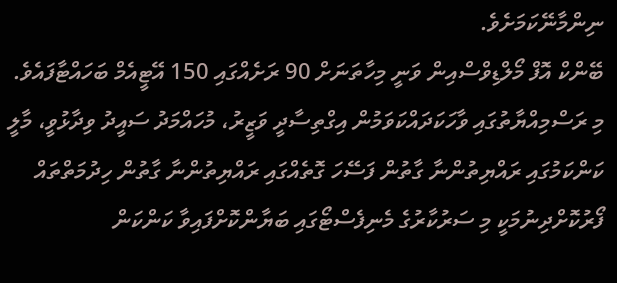ނިންމާނޭކަމަށެވެ.
ބޭންކް އޮފް މޯލްޑިވްސްއިން ވަނީ މިހާތަނަށް 90 ރަށެއްގައި 150 އޭޓީއެމް ބަހައްޓާފައެވެ.
މި ރަސްމިއްޔާތުގައި ވާހަކަދައްކަވަމުން އިގްތިސާދީ ވަޒީރު، މުހައްމަދު ސައީދު ވިދާޅުވީ، މާލީ ކަންކަމުގައި ރައްޔިތުންނާ ގާތުން ފަސޭހަ ގޮތެއްގައި ރައްޔިތުންނާ ގާތުން ހިދުމަތްތައް ފޯރުކޮށްދިނުމަކީ މި ސަރުކާރުގެ މެނިފެސްޓޯގައި ބަޔާންކޮށްފައިވާ ކަންކަން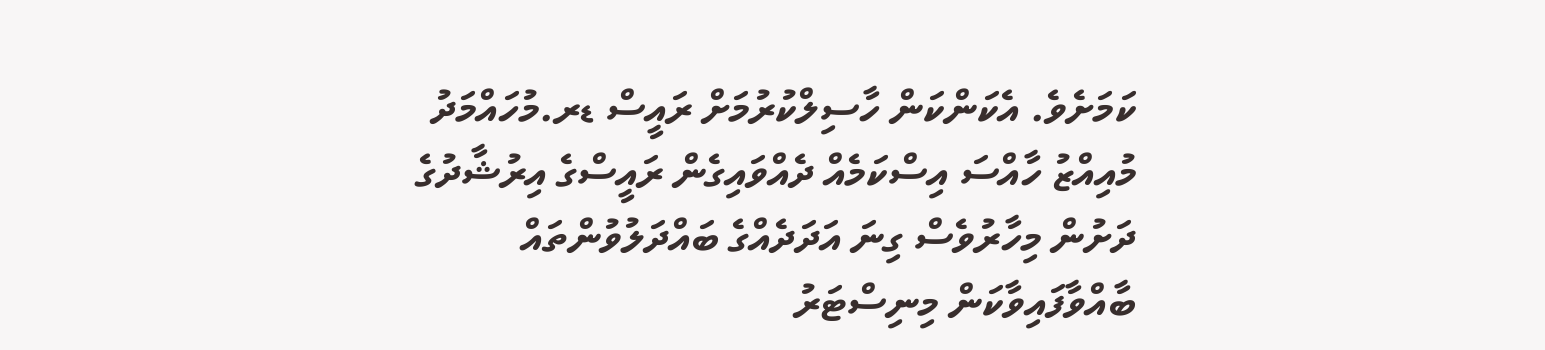ކަމަށެވެ. އެކަންކަން ހާސިލްކުރުމަށް ރައީސް ޑރ.މުހައްމަދު މުއިއްޒު ހާއްސަ އިސްކަމެއް ދެއްވައިގެން ރައީސްގެ އިރުޝާދުގެ ދަށުން މިހާރުވެސް ގިނަ އަދަދެއްގެ ބައްދަލުވުންތައް ބާއްވާފައިވާކަން މިނިސްޓަރު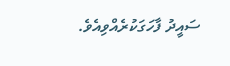ސައީދު ފާހަގަކުރެއްވިއެވެ.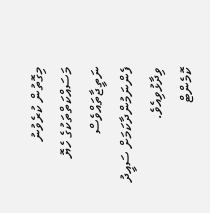މިގޮތުން ކުރެވުނު މަސައްކަތްތަކުގެ ހެޔޮ ނަތީޖާތައްވެސް ފެންނަމުންދާކަމަށް ސައީދު ވިދާޅުވިއެވެ.
ކޮމެންޓް